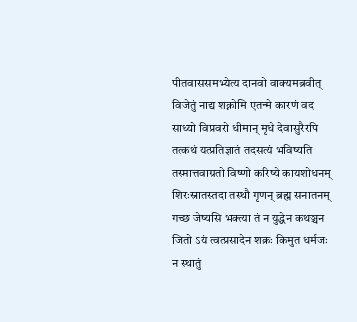पीतवाससमभ्येत्य दानवो वाक्यमब्रवीत्
विजेतुं नाद्य शक्नोमि एतन्मे कारणं वद
साध्यो विप्रवरो धीमान् मृधे देवासुरैरपि
तत्कथं यत्प्रतिज्ञातं तदसत्यं भविष्यति
तस्मात्तवाग्रतो विष्णो करिष्ये कायशोधनम्
शिरःस्नातस्तदा तस्थौ गृणन् ब्रह्म सनातनम्
गच्छ जेष्यसि भक्त्या तं न युद्धेन कथञ्चन
जितो ऽयं त्वत्प्रसादेन शक्रः किमुत धर्मजः
न स्थातुं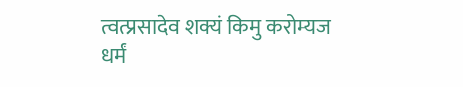त्वत्प्रसादेव शक्यं किमु करोम्यज
धर्मं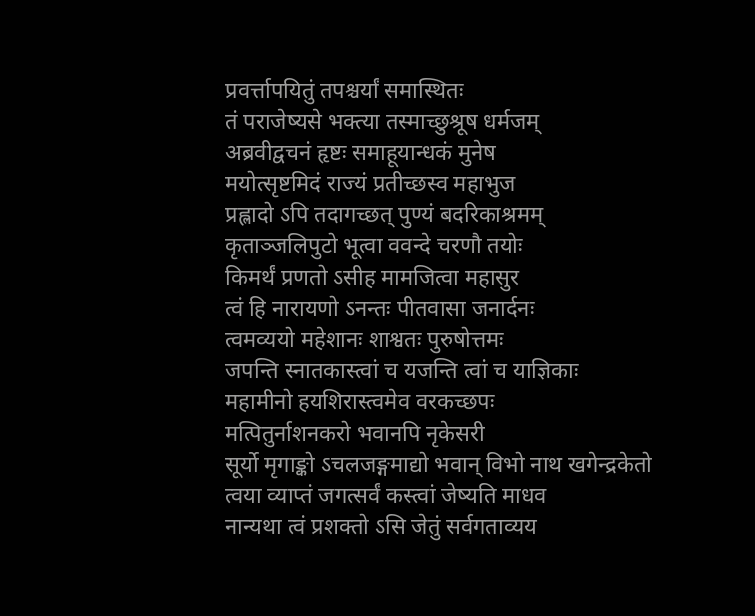प्रवर्त्तापयितुं तपश्चर्यां समास्थितः
तं पराजेष्यसे भक्त्या तस्माच्छुश्रूष धर्मजम्
अब्रवीद्वचनं हृष्टः समाहूयान्धकं मुनेष
मयोत्सृष्टमिदं राज्यं प्रतीच्छस्व महाभुज
प्रह्लादो ऽपि तदागच्छत् पुण्यं बदरिकाश्रमम्
कृताञ्जलिपुटो भूत्वा ववन्दे चरणौ तयोः
किमर्थं प्रणतो ऽसीह मामजित्वा महासुर
त्वं हि नारायणो ऽनन्तः पीतवासा जनार्दनः
त्वमव्ययो महेशानः शाश्वतः पुरुषोत्तमः
जपन्ति स्नातकास्त्वां च यजन्ति त्वां च याज्ञिकाः
महामीनो हयशिरास्त्वमेव वरकच्छपः
मत्पितुर्नाशनकरो भवानपि नृकेसरी
सूर्यो मृगाङ्को ऽचलजङ्गमाद्यो भवान् विभो नाथ खगेन्द्रकेतो
त्वया व्याप्तं जगत्सर्वं कस्त्वां जेष्यति माधव
नान्यथा त्वं प्रशक्तो ऽसि जेतुं सर्वगताव्यय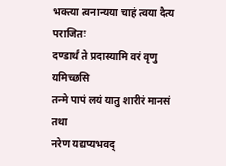भक्त्या त्वनान्यया चाहं त्वया दैत्य पराजितः
दण्डार्थं ते प्रदास्यामि वरं वृणु यमिच्छसि
तन्मे पापं लयं यातु शारीरं मानसं तथा
नरेण यद्यप्यभवद्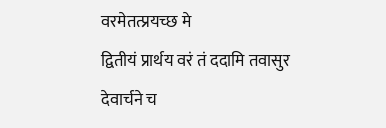वरमेतत्प्रयच्छ मे
द्वितीयं प्रार्थय वरं तं ददामि तवासुर
देवार्चने च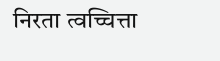निरता त्वच्चित्ता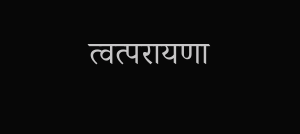त्वत्परायणा